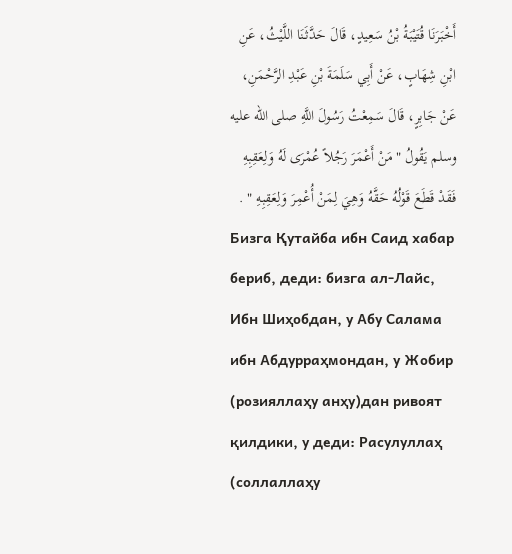أَخْبَرَنَا قُتَيْبَةُ بْنُ سَعِيدٍ، قَالَ حَدَّثَنَا اللَّيْثُ، عَنِ ابْنِ شِهَابٍ، عَنْ أَبِي سَلَمَةَ بْنِ عَبْدِ الرَّحْمَنِ، عَنْ جَابِرٍ، قَالَ سَمِعْتُ رَسُولَ اللَّهِ صلى الله عليه وسلم يَقُولُ " مَنْ أَعْمَرَ رَجُلاً عُمْرَى لَهُ وَلِعَقِبِهِ فَقَدْ قَطَعَ قَوْلُهُ حَقَّهُ وَهِيَ لِمَنْ أُعْمِرَ وَلِعَقِبِهِ " .
Бизга Қутайба ибн Саид хабар бериб, деди: бизга ал-Лайс, Ибн Шиҳобдан, у Абу Салама ибн Абдурраҳмондан, у Жобир (розияллаҳу анҳу)дан ривоят қилдики, у деди: Расулуллаҳ (соллаллаҳу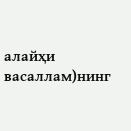алайҳи васаллам)нинг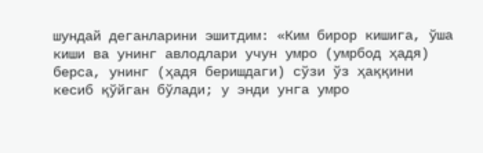шундай деганларини эшитдим: «Ким бирор кишига, ўша киши ва унинг авлодлари учун умро (умрбод ҳадя) берса, унинг (ҳадя беришдаги) сўзи ўз ҳаққини кесиб қўйган бўлади; у энди унга умро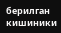берилган кишиники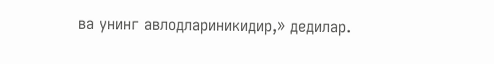ва унинг авлодлариникидир,» дедилар.